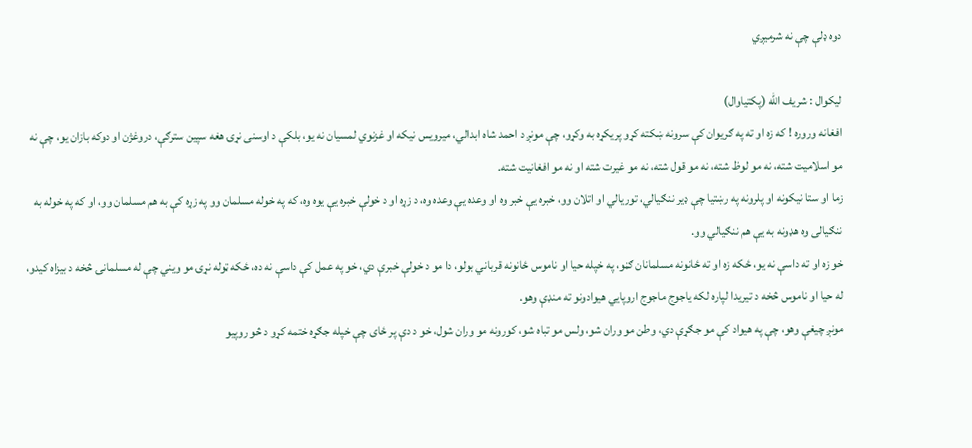دوه ډلې چې نه شرميږي

ليکوال : شريف الله (پکتياوال)
افغانه وروره ! که زه او ته په ګريوان کې سرونه ښکته کړو پريکړه به وکړو، چې مونږ د احمد شاه ابدالي، ميرويس نيکه او غزنوي لمسيان نه يو، بلکې د اوسنی نړۍ هغه سپين سترګې، دروغژن او دوکه بازان يو، چې نه مو اسلاميت شته، نه مو لوظ شته، نه مو قول شته، نه مو غيرت شته او نه مو افغانيت شته.
زما او ستا نيکونه او پلرونه په رښتيا چې ډير ننګيالي، توريالي او اتلان وو، خبره يې خبر وه او وعده يې وعده وه، د زړه او د خولې خبره يې يوه وه، که په خوله مسلمان وو په زړه کې به هم مسلمان وو، او که په خوله به ننګيالی وه هډونه به يې هم ننګيالي وو.
خو زه او ته داسې نه يو، ځکه زه او ته ځانونه مسلمانان ګڼو، په خپله حيا او ناموس ځانونه قرباني بولو، دا مو د خولې خبرې دي، خو په عمل کې داسې نه ده، ځکه ټوله نړۍ مو ويني چې له مسلمانۍ څخه د بيزاه کيدو، له حيا او ناموس څخه د تيريدا لپاره لکه ياجوج ماجوج اروپایي هيوادونو ته منډې وهو.
مونږ چيغې وهو، چې په هيواد کې مو جګړې دي، وطن مو وران شو، ولس مو تباه شو، کورونه مو وران شول، خو د دې پر ځای چې خپله جګړه ختمه کړو د څو روپيو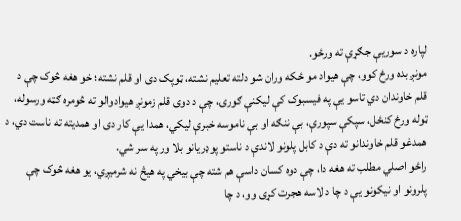لپاره د سوريې جګړې ته ورځو.
مونږ بده ورځ کوو، چې هيواد مو ځکه وران شو دلته تعليم نشته، ټوپک دی او قلم نشته؛ خو هغه څوک چې د قلم خاوندان دي تاسو يې په فيسبوک کې لیکنې ګورۍ، چې د دوی قلم زمونږ هيوادوالو ته څومره ګټه ورسوله، ټوله ورځ کنځل، سپکې سپورې، بې ننګه او بې ناموسه خبرې ليکي، همدا يې کار دی او همديته ته ناست دي، د همدغو قلم خاوندانو ته دې د کابل پلونو لاندې د ناستو پوډريانو بلا ور په سر شي.
راځو اصلي مطلب ته هغه دا، چې دوه کسان داسې هم شته چې بيخي په هيڅ نه شرميږي، يو هغه څوک چې پلرونو او نيکونو يې د چا د لاسه هجرت کړی وو، د چا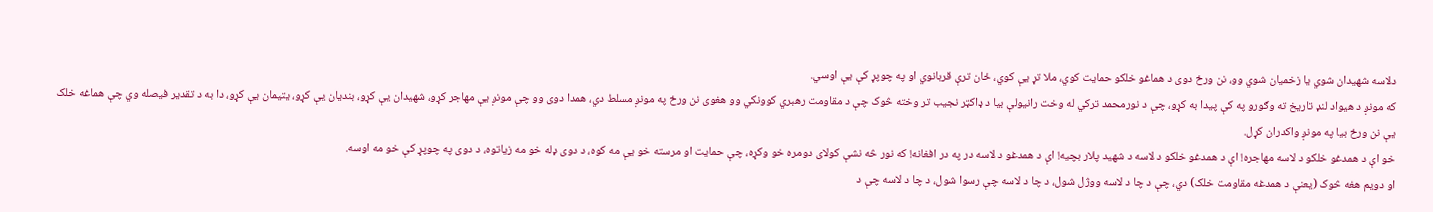دلاسه شهيدان شوي يا زخميان شوي وو، نن ورځ دوی د هماغو خلکو حمايت کوي، ملا تړ يې کوي، ځان ترې قربانوي او په چوپړ کې يې اوسي.
که مونږ د هيواد لنډ تاريخ ته وګورو په کې پيدا به کړو، چې د نورمحمد ترکي له وخت رانيولې بيا د ډاکټر نجيب تر وخته څوک چې د مقاومت رهبري کوونکي وو هغوی نن ورځ په مونږ مسلط دي، همدا دوی وو چې مونږ يې مهاجر کړو، شهيدان يې کړو، بنديان يې کړو، يتيمان يې کړو، دا به د تقدير فيصله وي چې هماغه خلک يې نن ورځ بيا په مونږ واکدران کړل.
خو اې د همدغو خلکو د لاسه مهاجره! اې د همدغو خلکو د لاسه د شهيد پلار بچيه! اې د همدغو د لاسه در په در افغانه! که نور څه نشې کولای دومره خو وکړه، چې حمايت او مرسته خو يې مه کوه، د دوی ډله خو مه زياتوه، د دوی په چوپړ کې خو مه اوسه.
او دويم هغه څوک (يعنې د همدغه مقاومت خلک) دي، چې د چا د لاسه ووژل شول، د چا د لاسه چې رسوا شول، د چا د لاسه چې د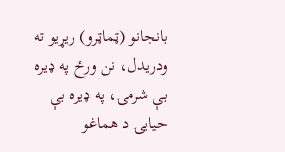بانجانو (ټماټرو) ريړيو ته ودريدل، نن ورځ په ډيره بې شرمۍ، په ډيره بې حيایۍ د هماغو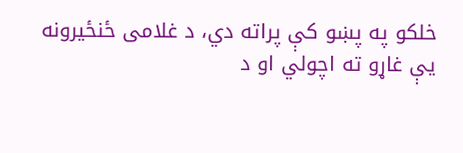خلکو په پښو کې پراته دي، د غلامی ځنځيرونه يې غاړو ته اچولي او د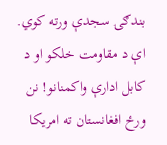بندګۍ سجدې ورته کوي.
اې د مقاومت خلکو او د کابل ادارې واکمنانو! نن ورځ افغانستان ته امریکا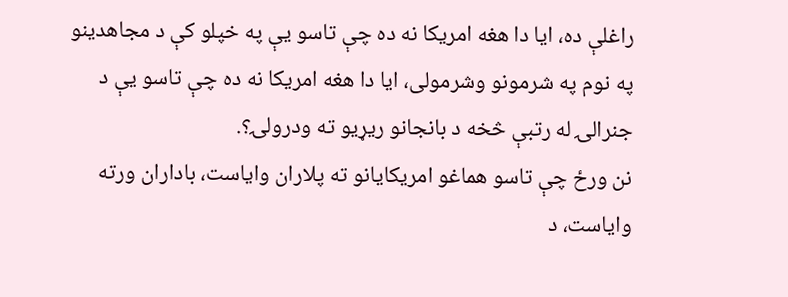راغلې ده، ايا دا هغه امريکا نه ده چې تاسو يې په خپلو کې د مجاهدينو په نوم په شرمونو وشرمولی، ايا دا هغه امريکا نه ده چې تاسو يې د جنرالۍ له رتبې څخه د بانجانو ريړيو ته ودرولۍ؟.
نن ورځ چې تاسو هماغو امريکايانو ته پلاران واياست، باداران ورته واياست، د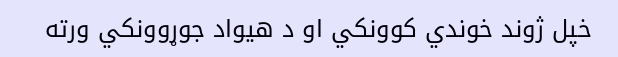خپل ژوند خوندي کوونکي او د هيواد جوړوونکي ورته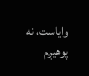واياست، نه پوهيږم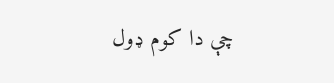چې دا کوم ډول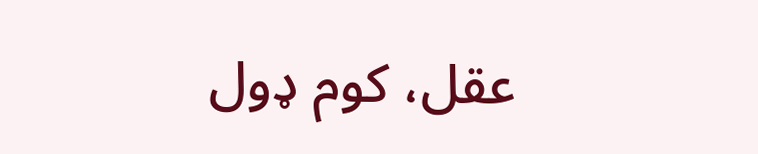عقل، کوم ډول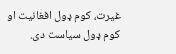غيرت، کوم ډول افغانيت او کوم ډول سياست دی.